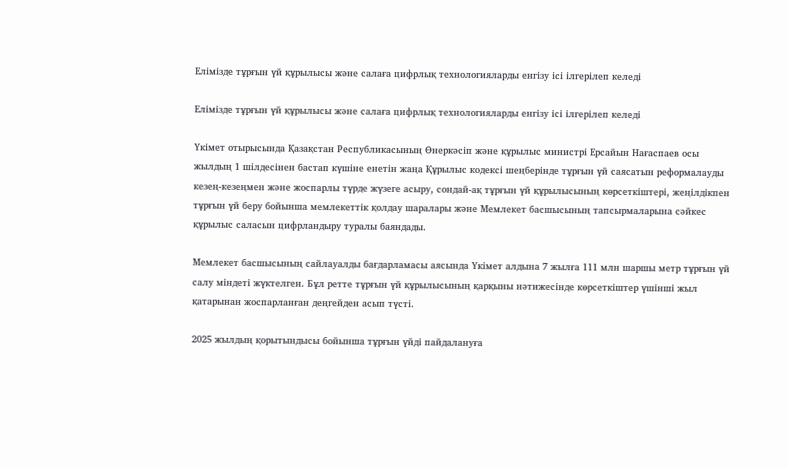Елімізде тұрғын үй құрылысы және салаға цифрлық технологияларды енгізу ісі ілгерілеп келеді

Елімізде тұрғын үй құрылысы және салаға цифрлық технологияларды енгізу ісі ілгерілеп келеді

Үкімет отырысында Қазақстан Республикасының Өнеркәсіп және құрылыс министрі Ерсайын Нағаспаев осы жылдың 1 шілдесінен бастап күшіне енетін жаңа Құрылыс кодексі шеңберінде тұрғын үй саясатын реформалауды кезең-кезеңмен және жоспарлы түрде жүзеге асыру, сондай-ақ тұрғын үй құрылысының көрсеткіштері, жеңілдікпен тұрғын үй беру бойынша мемлекеттік қолдау шаралары және Мемлекет басшысының тапсырмаларына сәйкес құрылыс саласын цифрландыру туралы баяндады.

Мемлекет басшысының сайлауалды бағдарламасы аясында Үкімет алдына 7 жылға 111 млн шаршы метр тұрғын үй салу міндеті жүктелген. Бұл ретте тұрғын үй құрылысының қарқыны нәтижесінде көрсеткіштер үшінші жыл қатарынан жоспарланған деңгейден асып түсті.

2025 жылдың қорытындысы бойынша тұрғын үйді пайдалануға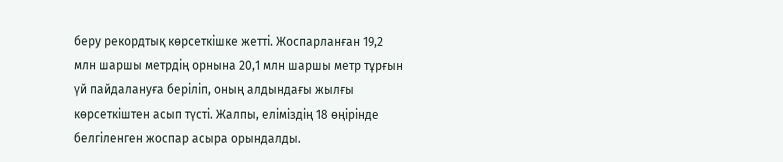беру рекордтық көрсеткішке жетті. Жоспарланған 19,2 млн шаршы метрдің орнына 20,1 млн шаршы метр тұрғын үй пайдалануға беріліп, оның алдындағы жылғы көрсеткіштен асып түсті. Жалпы, еліміздің 18 өңірінде белгіленген жоспар асыра орындалды.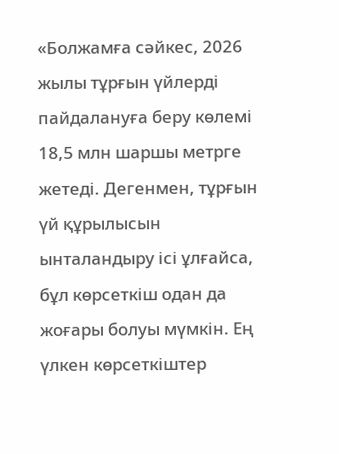«Болжамға сәйкес, 2026 жылы тұрғын үйлерді пайдалануға беру көлемі 18,5 млн шаршы метрге жетеді. Дегенмен, тұрғын үй құрылысын ынталандыру ісі ұлғайса, бұл көрсеткіш одан да жоғары болуы мүмкін. Ең үлкен көрсеткіштер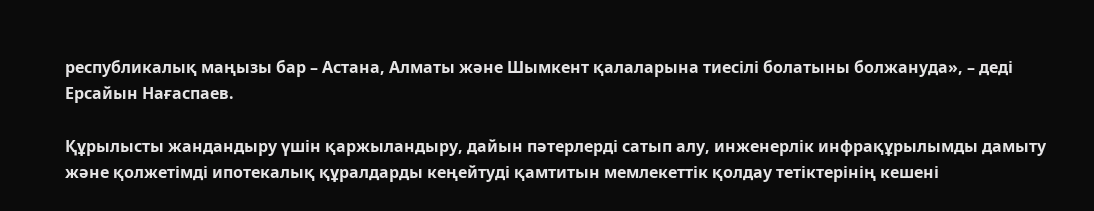республикалық маңызы бар – Астана, Алматы және Шымкент қалаларына тиесілі болатыны болжануда», – деді Ерсайын Нағаспаев.

Құрылысты жандандыру үшін қаржыландыру, дайын пәтерлерді сатып алу, инженерлік инфрақұрылымды дамыту және қолжетімді ипотекалық құралдарды кеңейтуді қамтитын мемлекеттік қолдау тетіктерінің кешені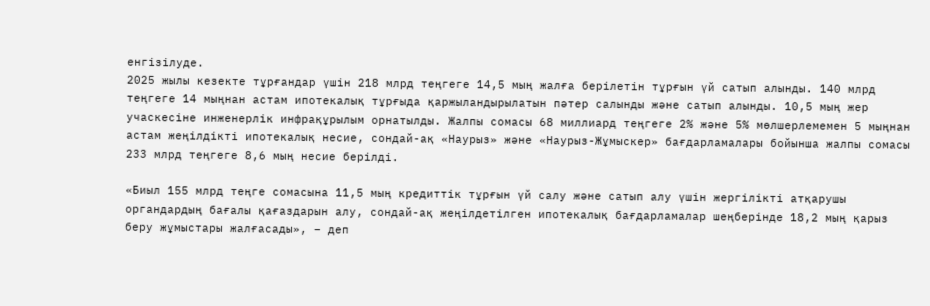енгізілуде.
2025 жылы кезекте тұрғандар үшін 218 млрд теңгеге 14,5 мың жалға берілетін тұрғын үй сатып алынды. 140 млрд теңгеге 14 мыңнан астам ипотекалық тұрғыда қаржыландырылатын пәтер салынды және сатып алынды. 10,5 мың жер учаскесіне инженерлік инфрақұрылым орнатылды. Жалпы сомасы 68 миллиард теңгеге 2% және 5% мөлшерлемемен 5 мыңнан астам жеңілдікті ипотекалық несие, сондай-ақ «Наурыз» және «Наурыз-Жұмыскер» бағдарламалары бойынша жалпы сомасы 233 млрд теңгеге 8,6 мың несие берілді.

«Биыл 155 млрд теңге сомасына 11,5 мың кредиттік тұрғын үй салу және сатып алу үшін жергілікті атқарушы органдардың бағалы қағаздарын алу, сондай-ақ жеңілдетілген ипотекалық бағдарламалар шеңберінде 18,2 мың қарыз беру жұмыстары жалғасады», – деп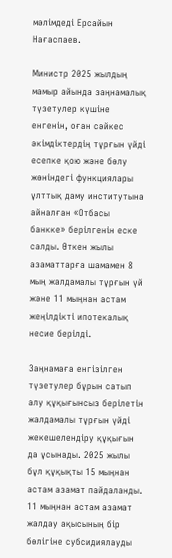мәлімдеді Ерсайын Нағаспаев.

Министр 2025 жылдың мамыр айында заңнамалық түзетулер күшіне енгенін, оған сәйкес әкімдіктердің тұрғын үйді есепке қою және бөлу жөніндегі функциялары ұлттық даму институтына айналған «Отбасы банкке» берілгенін еске салды. Өткен жылы азаматтарға шамамен 8 мың жалдамалы тұрғын үй және 11 мыңнан астам жеңілдікті ипотекалық несие берілді.

Заңнамаға енгізілген түзетулер бұрын сатып алу құқығынсыз берілетін жалдамалы тұрғын үйді жекешелендіру құқығын да ұсынады. 2025 жылы бұл құқықты 15 мыңнан астам азамат пайдаланды. 11 мыңнан астам азамат жалдау ақысының бір бөлігіне субсидиялауды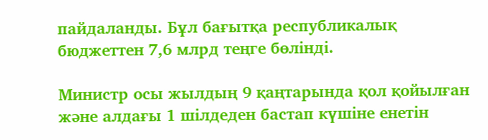пайдаланды. Бұл бағытқа республикалық бюджеттен 7,6 млрд теңге бөлінді.

Министр осы жылдың 9 қаңтарында қол қойылған және алдағы 1 шілдеден бастап күшіне енетін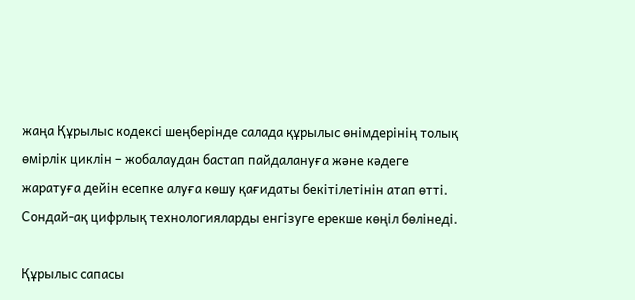жаңа Құрылыс кодексі шеңберінде салада құрылыс өнімдерінің толық өмірлік циклін – жобалаудан бастап пайдалануға және кәдеге жаратуға дейін есепке алуға көшу қағидаты бекітілетінін атап өтті. Сондай-ақ цифрлық технологияларды енгізуге ерекше көңіл бөлінеді.

Құрылыс сапасы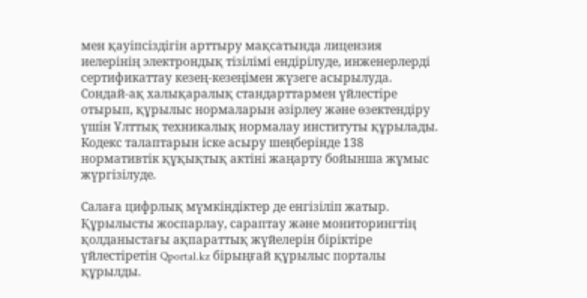мен қауіпсіздігін арттыру мақсатында лицензия иелерінің электрондық тізілімі ендірілуде, инженерлерді сертификаттау кезең-кезеңімен жүзеге асырылуда. Сондай-ақ халықаралық стандарттармен үйлестіре отырып, құрылыс нормаларын әзірлеу және өзектендіру үшін Ұлттық техникалық нормалау институты құрылады. Кодекс талаптарын іске асыру шеңберінде 138 нормативтік құқықтық актіні жаңарту бойынша жұмыс жүргізілуде.

Салаға цифрлық мүмкіндіктер де енгізіліп жатыр. Құрылысты жоспарлау, сараптау және мониторингтің қолданыстағы ақпараттық жүйелерін біріктіре үйлестіретін Qportal.kz бірыңғай құрылыс порталы құрылды.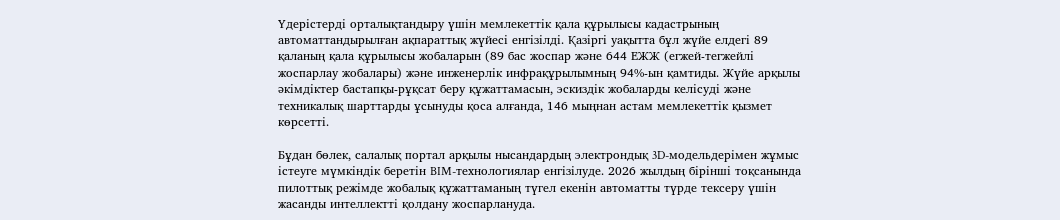Үдерістерді орталықтандыру үшін мемлекеттік қала құрылысы кадастрының автоматтандырылған ақпараттық жүйесі енгізілді. Қазіргі уақытта бұл жүйе елдегі 89 қаланың қала құрылысы жобаларын (89 бас жоспар және 644 ЕЖЖ (егжей-тегжейлі жоспарлау жобалары) және инженерлік инфрақұрылымның 94%-ын қамтиды. Жүйе арқылы әкімдіктер бастапқы-рұқсат беру құжаттамасын, эскиздік жобаларды келісуді және техникалық шарттарды ұсынуды қоса алғанда, 146 мыңнан астам мемлекеттік қызмет көрсетті.

Бұдан бөлек, салалық портал арқылы нысандардың электрондық 3D-модельдерімен жұмыс істеуге мүмкіндік беретін BIM-технологиялар енгізілуде. 2026 жылдың бірінші тоқсанында пилоттық режімде жобалық құжаттаманың түгел екенін автоматты түрде тексеру үшін жасанды интеллектті қолдану жоспарлануда.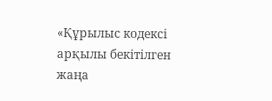«Құрылыс кодексі арқылы бекітілген жаңа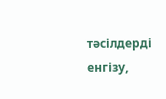тәсілдерді енгізу,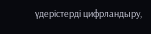үдерістерді цифрландыру,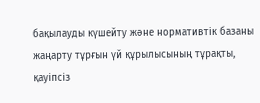бақылауды күшейту және нормативтік базаны жаңарту тұрғын үй құрылысының тұрақты, қауіпсіз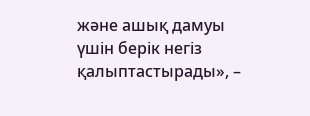және ашық дамуы үшін берік негіз қалыптастырады», –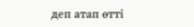деп атап өтті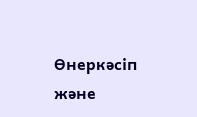Өнеркәсіп және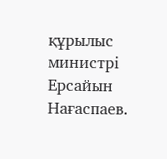құрылыс министрі Ерсайын Нағаспаев.